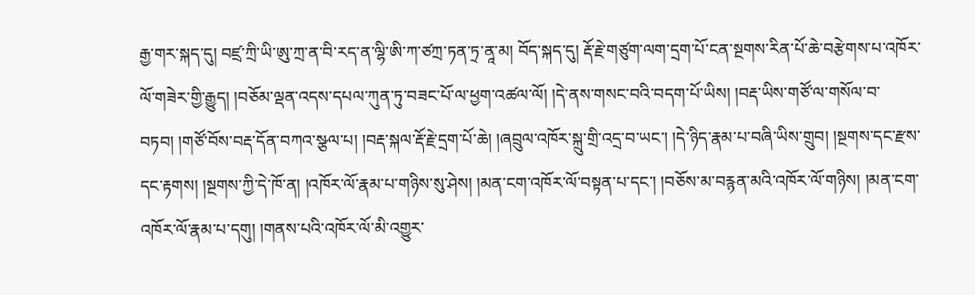རྒྱ་གར་སྐད་དུ། བཛྲ་ཀྲི་ཡི་ཨུ་ཀྲ་ན་བི་རད་ན་ལྷི་ཨི་ཀ་ཙཀྲ་ཏན་ཏྲ་ནཱ་མ། བོད་སྐད་དུ། རྡོ་རྗེ་གཙུག་ལག་དྲག་པོ་ངན་སྔགས་རིན་པོ་ཆེ་བརྩེགས་པ་འཁོར་ལོ་གཟེར་གྱི་རྒྱུད། །བཅོམ་ལྡན་འདས་དཔལ་ཀུན་ཏུ་བཟང་པོ་ལ་ཕྱག་འཚལ་ལོ། །དེ་ནས་གསང་བའི་བདག་པོ་ཡིས། །བརྡ་ཡིས་གཙོ་ལ་གསོལ་བ་བཏབ། །གཙོ་བོས་བརྡ་དོན་བཀའ་སྩལ་པ། །བརྡ་སྐལ་རྡོ་རྗེ་དྲག་པོ་ཆེ། །ཞབྲུལ་འཁོར་སྐྲུ་གྲི་འདྲ་བ་ཡང་། །དེ་ཉིད་རྣམ་པ་བཞི་ཡིས་གྲུབ། །སྔགས་དང་རྫས་དང་རྟགས། །སྔགས་ཀྱི་དེ་ཁོ་ན། །འཁོར་ལོ་རྣམ་པ་གཉིས་སུ་ཤེས། །མན་ངག་འཁོར་ལོ་བསྟན་པ་དང་། །བཅོས་མ་བརྙན་མའི་འཁོར་ལོ་གཉིས། །མན་ངག་འཁོར་ལོ་རྣམ་པ་དགུ། །གནས་པའི་འཁོར་ལོ་མི་འགྱུར་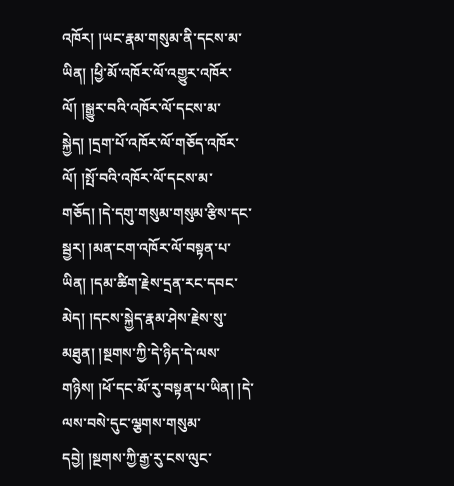འཁོར། །ཡང་རྣམ་གསུམ་ནི་དངས་མ་ཡིན། །ཕྱི་མོ་འཁོར་ལོ་འགྱུར་འཁོར་ལོ། །སྒྱུར་བའི་འཁོར་ལོ་དངས་མ་སྐྱེད། །དྲག་པོ་འཁོར་ལོ་གཅོད་འཁོར་ལོ། །སྤོ་བའི་འཁོར་ལོ་དངས་མ་གཅོད། །དེ་དགུ་གསུམ་གསུམ་རྩིས་དང་སྦྱར། །མན་ངག་འཁོར་ལོ་བསྟན་པ་ཡིན། །དམ་ཚིག་རྗེས་དྲན་རང་དབང་མེད། །དངས་སྐྱེད་རྣམ་ཤེས་རྗེས་སུ་མཐུན། །སྔགས་ཀྱི་དེ་ཉིད་དེ་ལས་གཉིས། །ཕོ་དང་མོ་རུ་བསྟན་པ་ཡིན། །དེ་ལས་བསེ་དུང་ལྕགས་གསུམ་དབྱེ། །སྔགས་ཀྱི་རྒྱ་རུ་ངས་ལུང་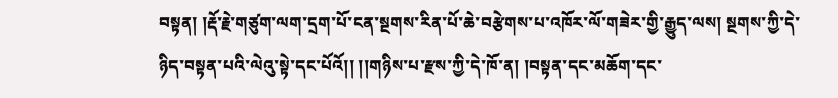བསྟན། །རྡོ་རྗེ་གཙུག་ལག་དྲག་པོ་ངན་སྔགས་རིན་པོ་ཆེ་བརྩེགས་པ་འཁོར་ལོ་གཟེར་གྱི་རྒྱུད་ལས། སྔགས་ཀྱི་དེ་ཉིད་བསྟན་པའི་ལེའུ་སྟེ་དང་པོའོ།། །།གཉིས་པ་རྫས་ཀྱི་དེ་ཁོ་ན། །བསྟན་དང་མཆོག་དང་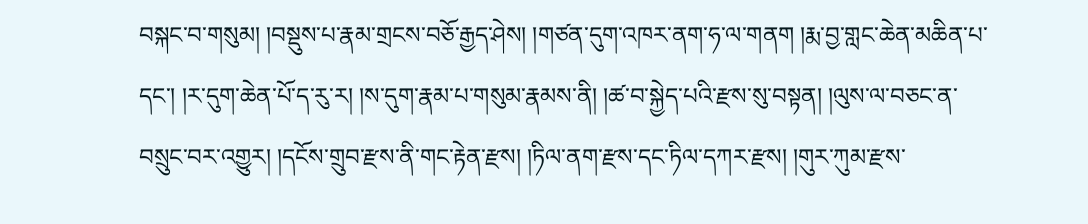བསྐང་བ་གསུམ། །བསྡུས་པ་རྣམ་གྲངས་བཅོ་རྒྱད་ཤེས། །གཙན་དུག་འཁར་ནག་ཧ་ལ་གནག །རྨ་བྱ་གླང་ཆེན་མཆིན་པ་དང་། །ར་དུག་ཆེན་པོ་ད་རུ་ར། །ས་དུག་རྣམ་པ་གསུམ་རྣམས་ནི། །ཚ་བ་སྐྱེད་པའི་རྫས་སུ་བསྟན། །ལུས་ལ་བཅང་ན་བསྲུང་བར་འགྱུར། །དངོས་གྲུབ་རྫས་ནི་གང་རྟེན་རྫས། །ཏིལ་ནག་རྫས་དང་ཏིལ་དཀར་རྫས། །གུར་ཀུམ་རྫས་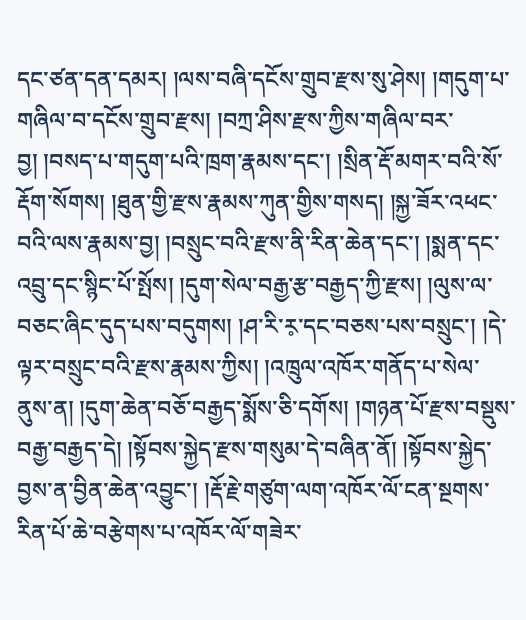དང་ཙན་དན་དམར། །ལས་བཞི་དངོས་གྲུབ་རྫས་སུ་ཤེས། །གདུག་པ་གཞིལ་བ་དངོས་གྲུབ་རྫས། །བཀྲ་ཤིས་རྫས་ཀྱིས་གཞིལ་བར་བྱ། །བསད་པ་གདུག་པའི་ཁྲག་རྣམས་དང་། །སྲིན་རྡོ་མགར་བའི་སོ་རྡོག་སོགས། །ཐུན་གྱི་རྫས་རྣམས་ཀུན་གྱིས་གསད། །སྐྱ་ཟོར་འཕང་བའི་ལས་རྣམས་བྱ། །བསྲུང་བའི་རྫས་ནི་རིན་ཆེན་དང་། །སྨན་དང་འབྲུ་དང་སྙིང་པོ་སྤོས། །དུག་སེལ་བརྒྱ་རྩ་བརྒྱད་ཀྱི་རྫས། །ལུས་ལ་བཅང་ཞིང་དུད་པས་བདུགས། །ཤ་རི་ར༷་དང་བཅས་པས་བསྲུང་། །དེ་ལྟར་བསྲུང་བའི་རྫས་རྣམས་ཀྱིས། །འཁྲུལ་འཁོར་གནོད་པ་སེལ་ནུས་ན། །དུག་ཆེན་བཅོ་བརྒྱད་སྨོས་ཅི་དགོས། །གཉན་པོ་རྫས་བསྡུས་བརྒྱ་བརྒྱད་དེ། །སྟོབས་སྐྱེད་རྫས་གསུམ་དེ་བཞིན་ནོ། །སྟོབས་སྐྱེད་བྱས་ན་བྱིན་ཆེན་འབྱུང་། །རྡོ་རྗེ་གཙུག་ལག་འཁོར་ལོ་ངན་སྔགས་རིན་པོ་ཆེ་བརྩེགས་པ་འཁོར་ལོ་གཟེར་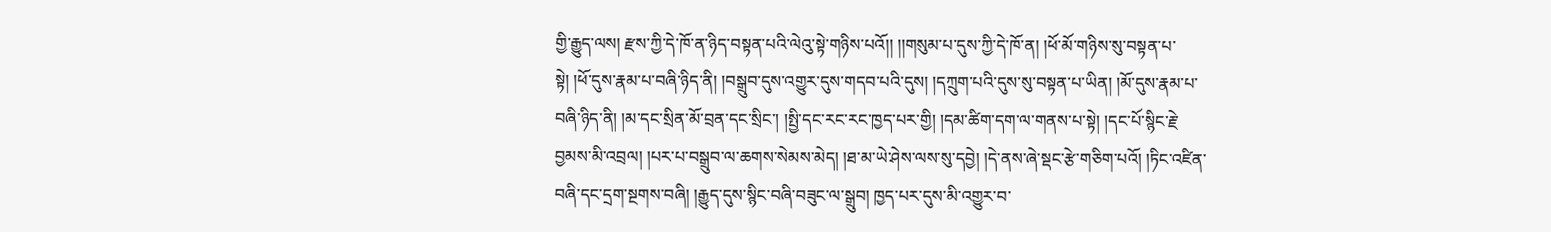གྱི་རྒྱུད་ལས། རྫས་ཀྱི་དེ་ཁོ་ན་ཉིད་བསྟན་པའི་ལེའུ་སྟེ་གཉིས་པའོ།། །།གསུམ་པ་དུས་ཀྱི་དེ་ཁོ་ན། །ཕོ་མོ་གཉིས་སུ་བསྟན་པ་སྟེ། །ཕོ་དུས་རྣམ་པ་བཞི་ཉིད་ནི། །བསྒྲུབ་དུས་འགྱུར་དུས་གདབ་པའི་དུས། །དཀྲུག་པའི་དུས་སུ་བསྟན་པ་ཡིན། །མོ་དུས་རྣམ་པ་བཞི་ཉིད་ནི། །མ་དང་སྲིན་མོ་བྲན་དང་སྲིང་། །སྤྱི་དང་རང་རང་ཁྱད་པར་གྱི། །དམ་ཚིག་དག་ལ་གནས་པ་སྟེ། །དང་པོ་སྙིང་རྗེ་བྱམས་མི་འབྲལ། །པར་པ་བསྒྲུབ་ལ་ཆགས་སེམས་མེད། །ཐ་མ་ཡེ་ཤེས་ལས་སུ་དབྱེ། །དེ་ནས་ཞེ་སྡང་རྩེ་གཅིག་པའོ། །ཏིང་འཛིན་བཞི་དང་དྲག་སྔགས་བཞི། །རྒྱུད་དུས་སྙིང་བཞི་བཟུང་ལ་སྒྲུབ། ཁྱད་པར་དུས་མི་འགྱུར་བ་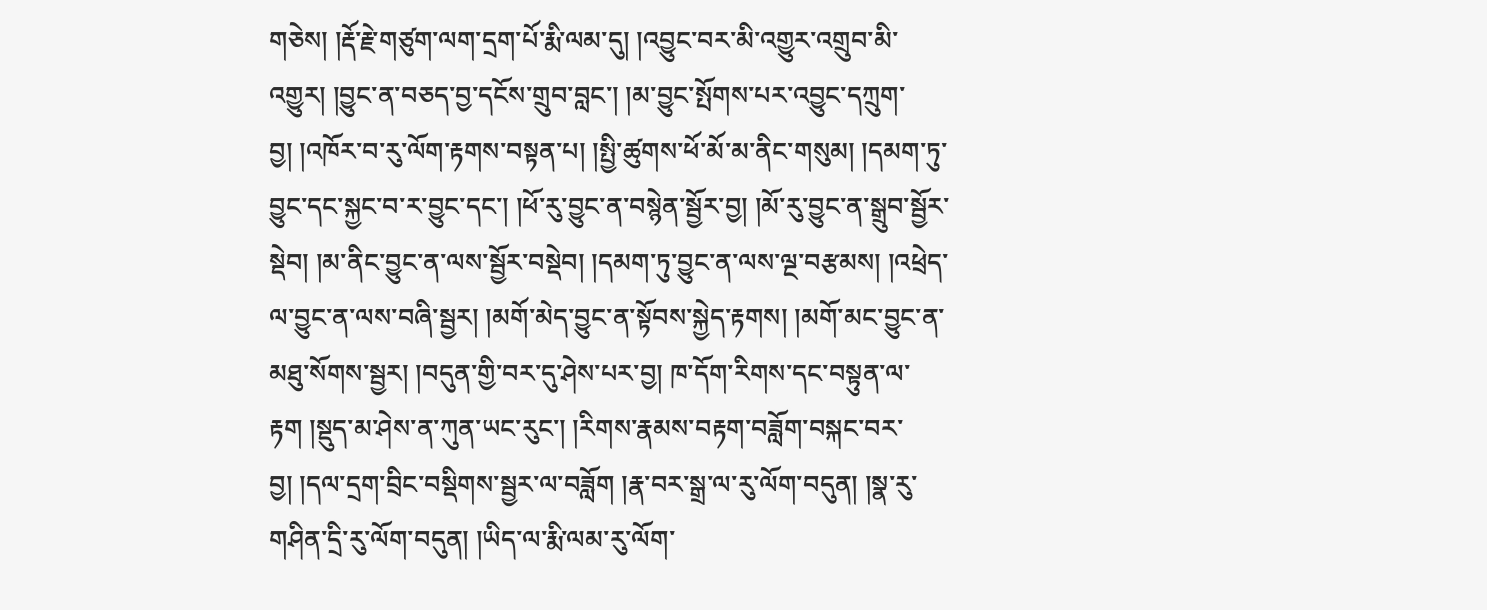གཅེས། །རྡོ་རྗེ་གཙུག་ལག་དྲག་པོ་རྨི་ལམ་དུ། །འབྱུང་བར་མི་འགྱུར་འགྲུབ་མི་འགྱུར། །བྱུང་ན་བཅད་བྱ་དངོས་གྲུབ་བླང་། །མ་བྱུང་སྤོགས་པར་འབྱུང་དཀྲུག་བྱ། །འཁོར་བ་རུ་ལོག་རྟགས་བསྟན་པ། །སྤྱི་ཚུགས་ཕོ་མོ་མ་ནིང་གསུམ། །དམག་ཏུ་བྱུང་དང་སྐྱང་བ་ར་བྱུང་དང་། །ཕོ་རུ་བྱུང་ན་བསྙེན་སྦྱོར་བྱ། །མོ་རུ་བྱུང་ན་སྒྲུབ་སྦྱོར་སྡེབ། །མ་ནིང་བྱུང་ན་ལས་སྦྱོར་བསྡེབ། །དམག་ཏུ་བྱུང་ན་ལས་ལྔ་བརྩམས། །འཕྲེད་ལ་བྱུང་ན་ལས་བཞི་སྦྱར། །མགོ་མེད་བྱུང་ན་སྟོབས་སྐྱེད་རྟགས། །མགོ་མང་བྱུང་ན་མཐུ་སོགས་སྦྱར། །བདུན་གྱི་བར་དུ་ཤེས་པར་བྱ། ཁ་དོག་རིགས་དང་བསྟུན་ལ་རྟག །སྡུད་མ་ཤེས་ན་ཀུན་ཡང་རུང་། །རིགས་རྣམས་བརྟག་བཟློག་བསྐང་བར་བྱ། །དལ་དྲག་བྲིང་བསྡིགས་སྦྱར་ལ་བཟློག །རྣ་བར་སྒྲ་ལ་རུ་ལོག་བདུན། །སྣ་རུ་གཤིན་དྲི་རུ་ལོག་བདུན། །ཡིད་ལ་རྨི་ལམ་རུ་ལོག་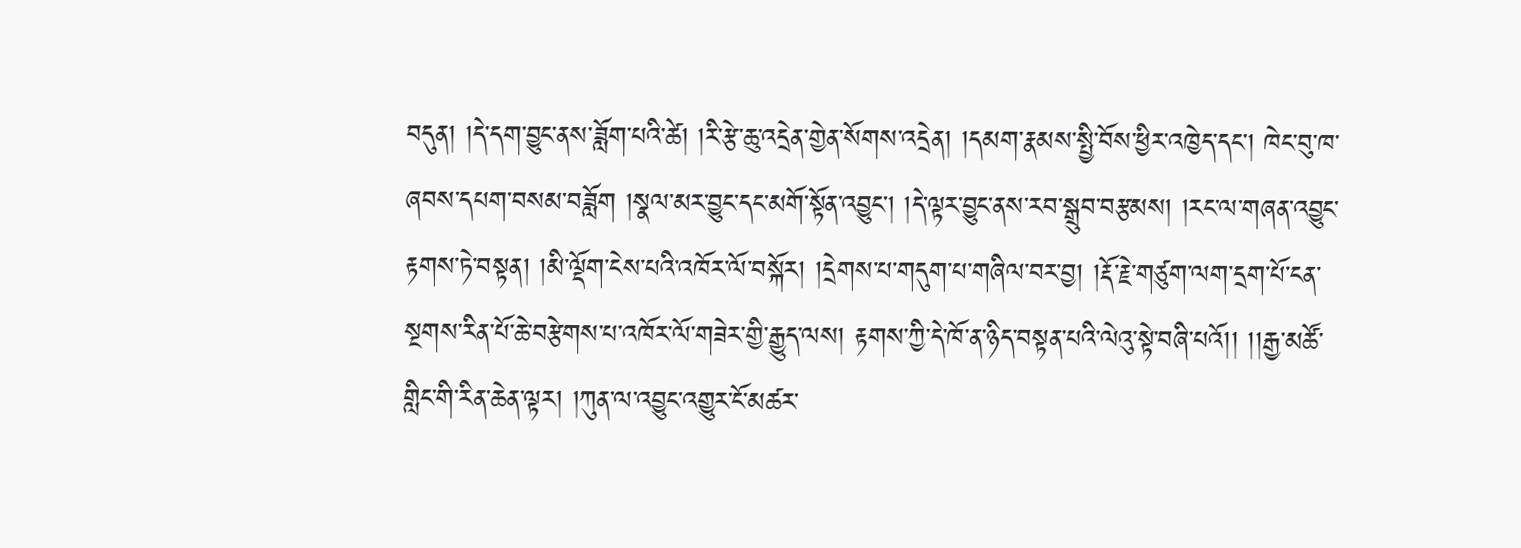བདུན། །དེ་དག་བྱུང་ནས་ཟློག་པའི་ཚེ། །རི་རྩེ་ཆུ་འདྲེན་གྱེན་སོགས་འདྲེན། །དམག་རྣམས་སྤྱི་བོས་ཕྱིར་འཁྱེད་དང་། ཁེང་བུ་ཁ་ཞབས་དཔག་བསམ་བཟློག །སྣལ་མར་བྱུང་དང་མགོ་སྟོན་འབྱུང་། །དེ་ལྟར་བྱུང་ནས་རབ་སྒྲུབ་བརྩམས། །རང་ལ་གཞན་འབྱུང་རྟགས་ཏེ་བསྟན། །མི་ལྡོག་ངེས་པའི་འཁོར་ལོ་བསྐོར། །དྲེགས་པ་གདུག་པ་གཞིལ་བར་བྱ། །རྡོ་རྗེ་གཙུག་ལག་དྲག་པོ་ངན་སྔགས་རིན་པོ་ཆེ་བརྩེགས་པ་འཁོར་ལོ་གཟེར་གྱི་རྒྱུད་ལས། རྟགས་ཀྱི་དེ་ཁོ་ན་ཉིད་བསྟན་པའི་ལེའུ་སྟེ་བཞི་པའོ།། །།རྒྱ་མཚོ་གླིང་གི་རིན་ཆེན་ལྟར། །ཀུན་ལ་འབྱུང་འགྱུར་ངོ་མཚར་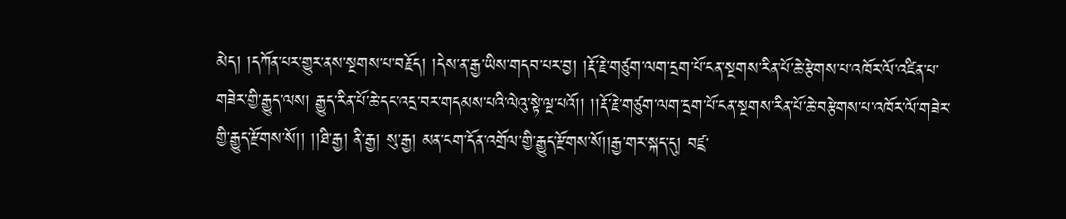མེད། །དཀོན་པར་གྱུར་ནས་སྔགས་པ་བརྗོད། །དེས་ན་རྒྱ་ཡིས་གདབ་པར་བྱ། །རྡོ་རྗེ་གཙུག་ལག་དྲག་པོ་ངན་སྔགས་རིན་པོ་ཆེ་རྩེགས་པ་འཁོར་ལོ་འཛིན་པ་གཟེར་གྱི་རྒྱུད་ལས། རྒྱུད་རིན་པོ་ཆེ་དང་འདྲ་བར་གདམས་པའི་ལེའུ་སྟེ་ལྔ་པའོ།། །།རྡོ་རྗེ་གཙུག་ལག་དྲག་པོ་ངན་སྔགས་རིན་པོ་ཆེ་བརྩེགས་པ་འཁོར་ལོ་གཟེར་གྱི་རྒྱུད་རྫོགས་སོ།། །།ཐི་རྒྱ། ནི་རྒྱ། སུ་རྒྱ། མན་ངག་དོན་འགྲོལ་གྱི་རྒྱུད་རྫོགས་སོ།།རྒྱ་གར་སྐད་དུ། བཛྲ་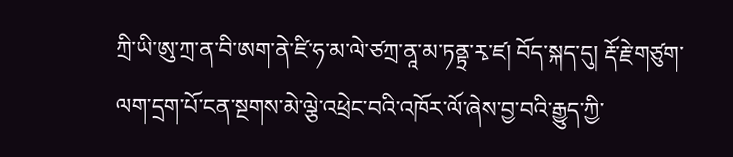ཀྲི་ཡི་ཨུ་ཀྲ་ན་བི་ཨག་ནེ་ཛི་ཧ་མ་ལེ་ཙཀྲ་ནཱ་མ་ཏནྟྲ་རྭ་ཛ། བོད་སྐད་དུ། རྡོ་རྗེ་གཙུག་ལག་དྲག་པོ་ངན་སྔགས་མེ་ལྕེ་འཕྲེང་བའི་འཁོར་ལོ་ཞེས་བྱ་བའི་རྒྱུད་ཀྱི་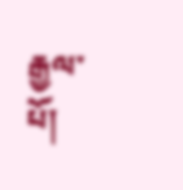རྒྱལ་པོ།